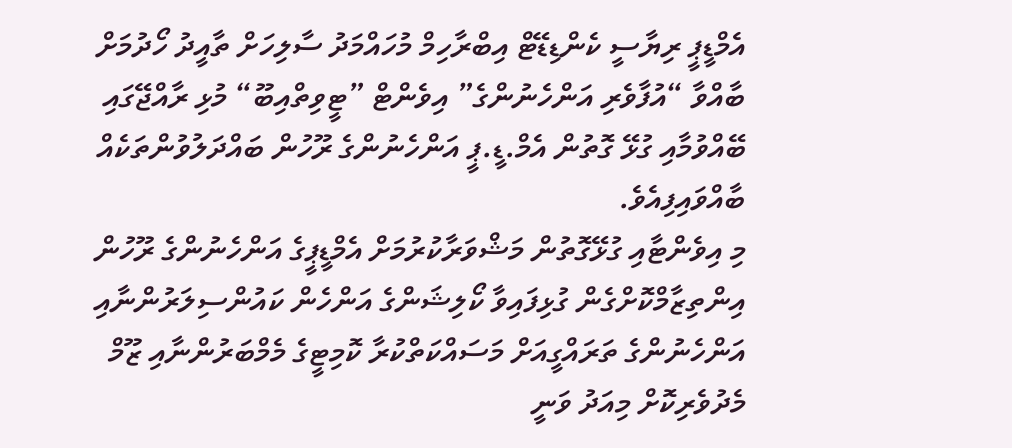އެމްޑީޕީ ރިޔާސީ ކެންޑިޑޭޓް އިބްރާހިމް މުހައްމަދު ސާލިހަށް ތާއީދު ހޯދުމަށް ބާއްވާ “އުފާވެރި އަންހެނުންގެ” އިވެންޓް ”ޓީވިތްއިބޫ“ މުޅި ރާއްޖޭގައި ބޭއްވުމާއި ގުޅޭ ގޮތުން އެމް.ޑީ.ޕީ އަންހެނުންގެ ރޫހުން ބައްދަލުވުންތަކެއް ބާއްވައިފިއެވެ.
މި އިވެންޓާއި ގުޅޭގޮތުން މަޝްވަރާކުރުމަށް އެމްޑީޕީގެ އަންހެނުންގެ ރޫހުން އިންތިޒާމްކޮށްގެން ގުޅިފައިވާ ކޯލިޝަންގެ އަންހެން ކައުންސިލަރުންނާއި އަންހެނުންގެ ތަރައްގީއަށް މަސައްކަތްކުރާ ކޮމިޓީގެ މެމްބަރުންނާއި ޒޫމް މެދުވެރިކޮށް މިއަދު ވަނީ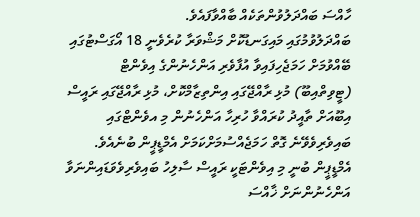ހާއްސަ ބައްދަލުވުންތަކެއް ބާއްވާފައެވެ.
ބައްދަލުވުމުގައި މައިގަނޑުކޮށް މަޝްވަރާ ކުރެވެނީ 18 އޯގަސްޓުގައި ބޭއްވުމަށް ހަމަޖެހިފައިވާ އުފާވެރި އަންހެނުންގެ އިވެންޓް (ޓީވިތްއިބޫ) މުޅި ރާއްޖޭގައި އިންތިޒާމްކޮށް، މުޅި ރާއްޖޭގައި ރައީސް އިބޫއަށް ތާއީދު ކުރައްވާ ހުރިހާ އަންހެނުން މި އވެންޓްގައި ބައިވެރިވެވޭނެ ގޮތް ހަމަޖެއްސުމަށްކަމަށް އެމްޑީޕީން ބުނެއެވެ.
އެމްޑީޕީން ބުނީ މި އިވެންޓަކީ ރައީސް ސާލިހު ބައިވެރިވެވަޑައިންނަވާ އަންހެނުންނަށް ޚާއްސަ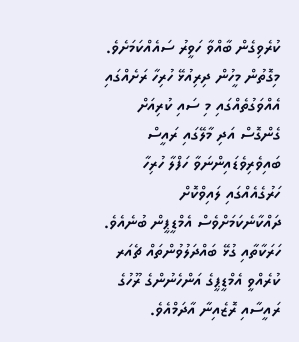ކުރެވިގެން ބާއްވާ ހަވީރު ސައެއްކަމަށެވެ. މިގޮތުން މީހުން ދިރިއުޅޭ ހުރިހާ ރަށެއްގައި އެއްވަގުތެއްގައި މި ސައި ކުރިއަށް ގެންގޮސް އަދި މާލޭގައި ރައީސް ބައިވެރިވެޑައިންނަވާ ހަފްލާ ހުރިހާ ހަރުގެއެއްގައި ލައިވްކޮށް ދައްކާނެކަމަށްވެސް އެމްޑީޕީން ބުނެއެވެ.
ހަރަކާތާއި ގުޅޭ ބައްދަލުވުންތައް ޗެއަރ ކުރެއްވީ އެމްޑީޕީގެ އަންހެނުންގެ ރޫހުގެ ރައީސާއި ރޮޒެއިނާ އާދަމްއެވެ.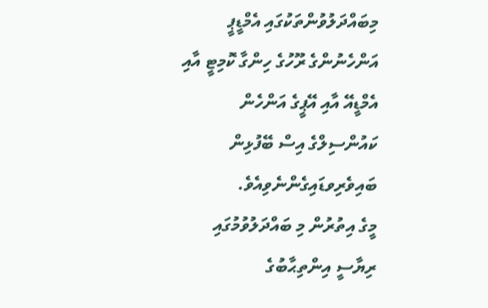މިބައްދަލުވުންތަކުގައި އެމްޑީޕީ އަންހެނުންގެ ރޫހުގެ ހިންގާ ކޮމިޓީ އާއި އެމްޑީއޭ އާއި އޭޕީގެ އަންހެން ކައުންސިލްގެ އިސް ބޭފުޅިން ބައިވެރިވޑައިގެންނެވިއެވެ.
މީގެ އިތުރުން މި ބައްދަލުވުމުގައި ރިޔާސީ އިންތިޙާބުގެ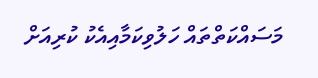މަސައްކަތްތައް ހަލުވިކަމާއިއެކު ކުރިއަށް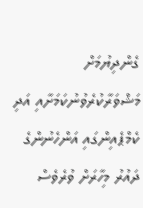ގެންދިޔުމަށް މަޝްވަރާކުރެވުނުކަމަށާއި އަދި ކެމްޕެއިންގައި އަންހެނުންގެ ދައުރު މިހާރަށް ވުރެވެސް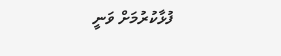ފުޅާކުރުމަށް ވަނީ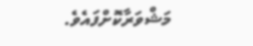މަޝްވަރާކޮށްފައެވެ.